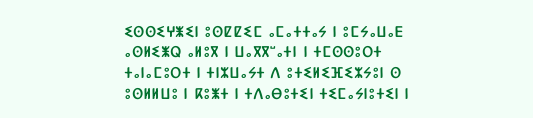ⵉⵙⵙⵉⵖⵥⵉⵏ ⵓⵙⵇⵇⵉⵎ ⴰⵎⴰⵜⵜⴰⵢ ⵏ ⵓⵎⵢⴰⵡⴰⴹ ⴰⵙⵍⵉⵥⵕ ⴰⵍⵓⴳ ⵏ ⵡⴰⴳⴳⵯⴰⵜⵏ ⵏ ⵜⵎⵙⵙⵓⵔⵜ ⵜⴰⵏⴰⵎⵓⵔⵜ ⵏ ⵜⵏⵣⵡⴰⵢⵜ ⴷ ⵓⵜⵉⵍⵉⴼⵉⵣⵢⵓⵏ ⵙ ⵓⵙⵍⵍⵡⵓ ⵏ ⴽⵓⵥⵜ ⵏ ⵜⴷⴰⴱⵓⵜⵉⵏ ⵜⵉⵎⴰⵢⵏⵓⵜⵉⵏ ⵏ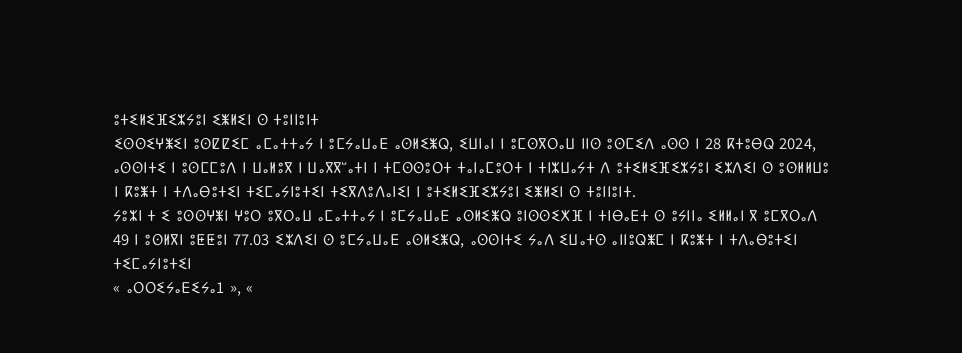ⵓⵜⵉⵍⵉⴼⵉⵣⵢⵓⵏ ⵉⵥⵍⵉⵏ ⵙ ⵜⵓⵏⵏⵓⵏⵜ
ⵉⵙⵙⵉⵖⵥⵉⵏ ⵓⵙⵇⵇⵉⵎ ⴰⵎⴰⵜⵜⴰⵢ ⵏ ⵓⵎⵢⴰⵡⴰⴹ ⴰⵙⵍⵉⵥⵕ, ⵉⵡⵏⴰⵏ ⵏ ⵓⵎⵙⴳⵔⴰⵡ ⵏⵏⵙ ⵓⵙⵎⵉⴷ ⴰⵙⵙ ⵏ 28 ⴽⵜⵓⴱⵕ 2024, ⴰⵙⵙⵏⵜⵉ ⵏ ⵓⵙⵎⵎⵓⴷ ⵏ ⵡⴰⵍⵓⴳ ⵏ ⵡⴰⴳⴳⵯⴰⵜⵏ ⵏ ⵜⵎⵙⵙⵓⵔⵜ ⵜⴰⵏⴰⵎⵓⵔⵜ ⵏ ⵜⵏⵣⵡⴰⵢⵜ ⴷ ⵓⵜⵉⵍⵉⴼⵉⵣⵢⵓⵏ ⵉⵣⴷⵉⵏ ⵙ ⵓⵙⵍⵍⵡⵓ ⵏ ⴽⵓⵥⵜ ⵏ ⵜⴷⴰⴱⵓⵜⵉⵏ ⵜⵉⵎⴰⵢⵏⵓⵜⵉⵏ ⵜⵉⴳⴷⵓⴷⴰⵏⵉⵏ ⵏ ⵓⵜⵉⵍⵉⴼⵉⵣⵢⵓⵏ ⵉⵥⵍⵉⵏ ⵙ ⵜⵓⵏⵏⵓⵏⵜ.
ⵢⵓⵣⵏ ⵜ ⵉ ⵓⵙⵙⵖⵥⵏ ⵖⵓⵔ ⵓⴳⵔⴰⵡ ⴰⵎⴰⵜⵜⴰⵢ ⵏ ⵓⵎⵢⴰⵡⴰⴹ ⴰⵙⵍⵉⵥⵕ ⵓⵏⵙⵙⵉⵅⴼ ⵏ ⵜⵏⴱⴰⴹⵜ ⵙ ⵓⵢⵏⵏⴰ ⵉⵍⵍⴰⵏ ⴳ ⵓⵎⴳⵔⴰⴷ 49 ⵏ ⵓⵙⵍⴳⵏ ⵓⵟⵟⵓⵏ 77.03 ⵉⵣⴷⵉⵏ ⵙ ⵓⵎⵢⴰⵡⴰⴹ ⴰⵙⵍⵉⵥⵕ, ⴰⵙⵙⵏⵜⵉ ⵢⴰⴷ ⵉⵡⴰⵜⵙ ⴰⵏⵏⵓⵕⵥⵎ ⵏ ⴽⵓⵥⵜ ⵏ ⵜⴷⴰⴱⵓⵜⵉⵏ ⵜⵉⵎⴰⵢⵏⵓⵜⵉⵏ
« ⴰⵔⵔⵉⵢⴰⴹⵉⵢⴰ1 », «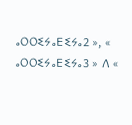ⴰⵔⵔⵉⵢⴰⴹⵉⵢⴰ2 », « ⴰⵔⵔⵉⵢⴰⴹⵉⵢⴰ3 » ⴷ «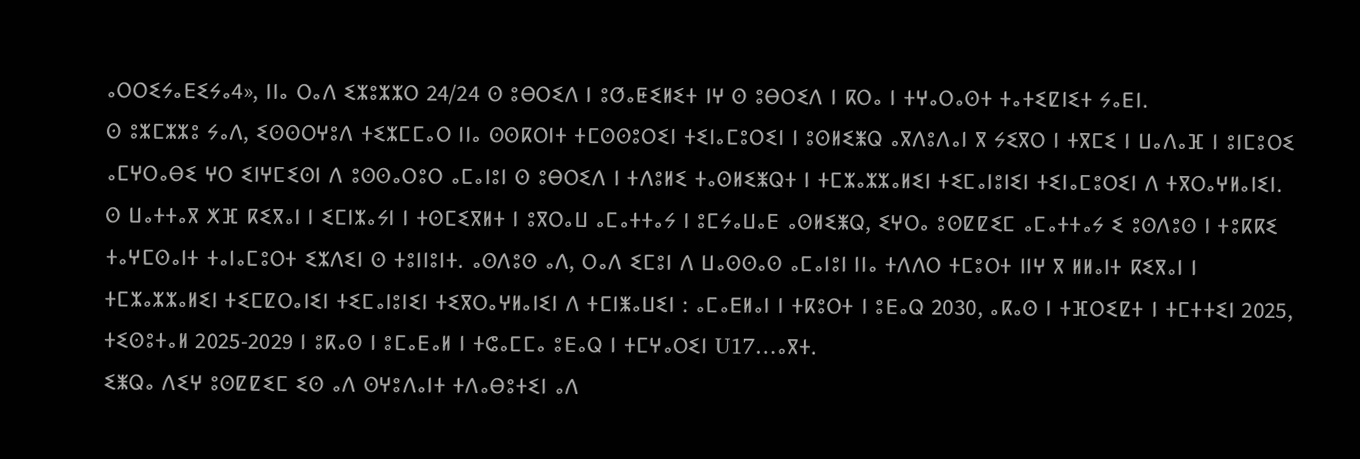ⴰⵔⵔⵉⵢⴰⴹⵉⵢⴰ4», ⵏⵏⴰ ⵔⴰⴷ ⵉⵣⵓⵣⵣⵔ 24/24 ⵙ ⵓⴱⵔⵉⴷ ⵏ ⵓⵚⴰⵟⵉⵍⵉⵜ ⵏⵖ ⵙ ⵓⴱⵔⵉⴷ ⵏ ⴽⵔⴰ ⵏ ⵜⵖⴰⵔⴰⵙⵜ ⵜⴰⵜⵉⵇⵏⵉⵜ ⵢⴰⴹⵏ.
ⵙ ⵓⵣⵎⵣⵣⵓ ⵢⴰⴷ, ⵉⵙⵙⵔⵖⵓⴷ ⵜⵉⵣⵎⵎⴰⵔ ⵏⵏⴰ ⵙⵙⴽⵔⵏⵜ ⵜⵎⵙⵙⵓⵔⵉⵏ ⵜⵉⵏⴰⵎⵓⵔⵉⵏ ⵏ ⵓⵙⵍⵉⵥⵕ ⴰⴳⴷⵓⴷⴰⵏ ⴳ ⵢⵉⴳⵔ ⵏ ⵜⴳⵎⵉ ⵏ ⵡⴰⴷⴰⴼ ⵏ ⵓⵏⵎⵓⵔⵉ ⴰⵎⵖⵔⴰⴱⵉ ⵖⵔ ⵉⵏⵖⵎⵉⵙⵏ ⴷ ⵓⵙⵙⴰⵔⵓⵔ ⴰⵎⴰⵏⵓⵏ ⵙ ⵓⴱⵔⵉⴷ ⵏ ⵜⴷⵓⵍⵉ ⵜⴰⵙⵍⵉⵥⵕⵜ ⵏ ⵜⵎⵣⴰⵣⵣⴰⵍⵉⵏ ⵜⵉⵎⴰⵏⵓⵏⵉⵏ ⵜⵉⵏⴰⵎⵓⵔⵉⵏ ⴷ ⵜⴳⵔⴰⵖⵍⴰⵏⵉⵏ.
ⵙ ⵡⴰⵜⵜⴰⴳ ⵅⴼ ⴽⵉⴳⴰⵏ ⵏ ⵉⵎⵏⵣⴰⵢⵏ ⵏ ⵜⵙⵎⵉⴳⵍⵜ ⵏ ⵓⴳⵔⴰⵡ ⴰⵎⴰⵜⵜⴰⵢ ⵏ ⵓⵎⵢⴰⵡⴰⴹ ⴰⵙⵍⵉⵥⵕ, ⵉⵖⵔⴰ ⵓⵙⵇⵇⵉⵎ ⴰⵎⴰⵜⵜⴰⵢ ⵉ ⵓⵙⴷⵓⵙ ⵏ ⵜⵓⴽⴽⵉ ⵜⴰⵖⵎⵙⴰⵏⵜ ⵜⴰⵏⴰⵎⵓⵔⵜ ⵉⵣⴷⵉⵏ ⵙ ⵜⵓⵏⵏⵓⵏⵜ. ⴰⵙⴷⵓⵙ ⴰⴷ, ⵔⴰⴷ ⵉⵎⵓⵏ ⴷ ⵡⴰⵙⵙⴰⵙ ⴰⵎⴰⵏⵓⵏ ⵏⵏⴰ ⵜⴷⴷⵔ ⵜⵎⵓⵔⵜ ⵏⵏⵖ ⴳ ⵍⵍⴰⵏⵜ ⴽⵉⴳⴰⵏ ⵏ ⵜⵎⵣⴰⵣⵣⴰⵍⵉⵏ ⵜⵉⵎⵇⵔⴰⵏⵉⵏ ⵜⵉⵎⴰⵏⵓⵏⵉⵏ ⵜⵉⴳⵔⴰⵖⵍⴰⵏⵉⵏ ⴷ ⵜⵎⵏⵥⴰⵡⵉⵏ : ⴰⵎⴰⴹⵍⴰⵏ ⵏ ⵜⴽⵓⵔⵜ ⵏ ⵓⴹⴰⵕ 2030, ⴰⴽⴰⵙ ⵏ ⵜⴼⵔⵉⵇⵜ ⵏ ⵜⵎⵜⵜⵉⵏ 2025, ⵜⵉⵙⵓⵜⴰⵍ 2025-2029 ⵏ ⵓⴽⴰⵙ ⵏ ⵓⵎⴰⴹⴰⵍ ⵏ ⵜⵛⴰⵎⵎⴰ ⵓⴹⴰⵕ ⵏ ⵜⵎⵖⴰⵔⵉⵏ U17…ⴰⴳⵜ.
ⵉⵥⵕⴰ ⴷⵉⵖ ⵓⵙⵇⵇⵉⵎ ⵉⵙ ⴰⴷ ⵙⵖⵓⴷⴰⵏⵜ ⵜⴷⴰⴱⵓⵜⵉⵏ ⴰⴷ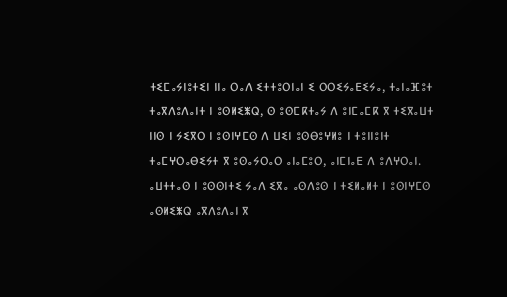ⵜⵉⵎⴰⵢⵏⵓⵜⵉⵏ ⵏⵏⴰ ⵔⴰⴷ ⵉⵜⵜⵓⵔⵏⴰⵏ ⵉ ⵔⵔⵉⵢⴰⴹⵉⵢⴰ, ⵜⴰⵏⴰⴼⵓⵜ ⵜⴰⴳⴷⵓⴷⴰⵏⵜ ⵏ ⵓⵙⵍⵉⵥⵕ, ⵙ ⵓⵙⵎⴽⵜⴰⵢ ⴷ ⵓⵏⵎⴰⵎⴽ ⴳ ⵜⵉⴳⴰⵡⵜ ⵏⵏⵙ ⵏ ⵢⵉⴳⵔ ⵏ ⵓⵙⵏⵖⵎⵙ ⴷ ⵡⵉⵏ ⵓⵙⴱⵓⵖⵍⵓ ⵏ ⵜⵓⵏⵏⵓⵏⵜ ⵜⴰⵎⵖⵔⴰⴱⵉⵢⵜ ⴳ ⵓⵙⴰⵢⵔⴰⵔ ⴰⵏⴰⵎⵓⵔ, ⴰⵏⵎⵏⴰⴹ ⴷ ⵓⴷⵖⵔⴰⵏ. ⴰⵡⵜⵜⴰⵙ ⵏ ⵓⵙⵙⵏⵜⵉ ⵢⴰⴷ ⵉⴳⴰ ⴰⵙⴷⵓⵙ ⵏ ⵜⵉⵍⴰⵍⵜ ⵏ ⵓⵙⵏⵖⵎⵙ ⴰⵙⵍⵉⵥⵕ ⴰⴳⴷⵓⴷⴰⵏ ⴳ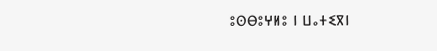ⵓⵙⴱⵓⵖⵍⵓ ⵏ ⵡⴰⵜⵉⴳⵏ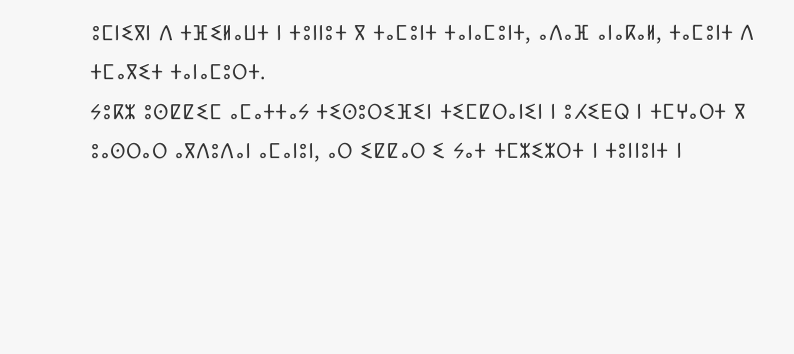ⵓⵎⵏⵉⴳⵏ ⴷ ⵜⴼⵉⵍⴰⵡⵜ ⵏ ⵜⵓⵏⵏⵓⵜ ⴳ ⵜⴰⵎⵓⵏⵜ ⵜⴰⵏⴰⵎⵓⵏⵜ, ⴰⴷⴰⴼ ⴰⵏⴰⴽⴰⵍ, ⵜⴰⵎⵓⵏⵜ ⴷ ⵜⵎⴰⴳⵉⵜ ⵜⴰⵏⴰⵎⵓⵔⵜ.
ⵢⵓⴽⵣ ⵓⵙⵇⵇⵉⵎ ⴰⵎⴰⵜⵜⴰⵢ ⵜⵉⵙⵓⵔⵉⴼⵉⵏ ⵜⵉⵎⵇⵔⴰⵏⵉⵏ ⵏ ⵓⵃⵉⴹⵕ ⵏ ⵜⵎⵖⴰⵔⵜ ⴳ ⵓⴰⵙⵔⴰⵔ ⴰⴳⴷⵓⴷⴰⵏ ⴰⵎⴰⵏⵓⵏ, ⴰⵔ ⵉⵇⵇⴰⵔ ⵉ ⵢⴰⵜ ⵜⵎⵣⵉⵣⵔⵜ ⵏ ⵜⵓⵏⵏⵓⵏⵜ ⵏ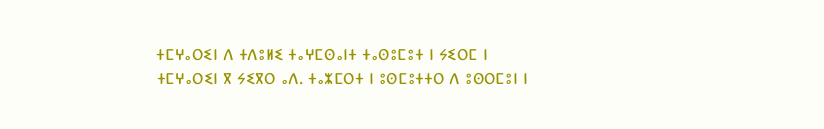ⵜⵎⵖⴰⵔⵉⵏ ⴷ ⵜⴷⵓⵍⵉ ⵜⴰⵖⵎⵙⴰⵏⵜ ⵜⴰⵙⵓⵎⵓⵜ ⵏ ⵢⵉⵔⵎ ⵏ ⵜⵎⵖⴰⵔⵉⵏ ⴳ ⵢⵉⴳⵔ ⴰⴷ. ⵜⴰⵣⵎⵔⵜ ⵏ ⵓⵙⵎⵓⵜⵜⵔ ⴷ ⵓⵙⵔⵎⵓⵏ ⵏ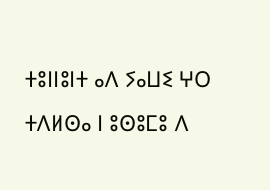ⵜⵓⵏⵏⵓⵏⵜ ⴰⴷ ⵢⴰⵡⵉ ⵖⵔ ⵜⴷⵍⵙⴰ ⵏ ⵓⵙⵓⵎⵓ ⴷ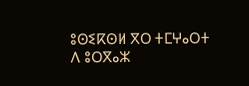ⵓⵙⵉⴽⵙⵍ ⴳⵔ ⵜⵎⵖⴰⵔⵜ ⴷ ⵓⵔⴳⴰⵣ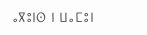ⴰⴳⵓⵏⵙ ⵏ ⵡⴰⵎⵓⵏ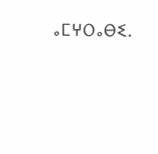ⴰⵎⵖⵔⴰⴱⵉ.